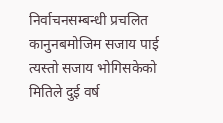निर्वाचनसम्बन्धी प्रचलित कानुनबमोजिम सजाय पाई त्यस्तो सजाय भोगिसकेको मितिले दुई वर्ष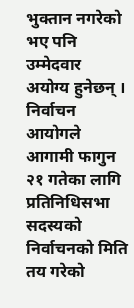भुक्तान नगरेको भए पनि उम्मेदवार अयोग्य हुनेछन् ।
निर्वाचन आयोगले आगामी फागुन २१ गतेका लागि प्रतिनिधिसभा सदस्यको निर्वाचनको मिति तय गरेको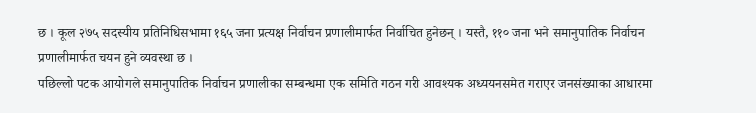छ । कूल २७५ सदस्यीय प्रतिनिधिसभामा १६५ जना प्रत्यक्ष निर्वाचन प्रणालीमार्फत निर्वाचित हुनेछन् । यस्तै, ११० जना भने समानुपातिक निर्वाचन प्रणालीमार्फत चयन हुने व्यवस्था छ ।
पछिल्लो पटक आयोगले समानुपातिक निर्वाचन प्रणालीका सम्बन्धमा एक समिति गठन गरी आवश्यक अध्ययनसमेत गराएर जनसंख्याका आधारमा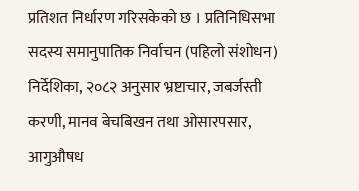प्रतिशत निर्धारण गरिसकेको छ । प्रतिनिधिसभा सदस्य समानुपातिक निर्वाचन (पहिलो संशोधन) निर्देशिका, २०८२ अनुसार भ्रष्टाचार, जबर्जस्ती करणी, मानव बेचबिखन तथा ओसारपसार, आगुऔषध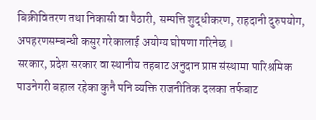बिक्रीवितरण तथा निकासी वा पैठारी, सम्पत्ति शुद्धीकरण, राहदानी दुरुपयोग, अपहरणसम्बन्धी कसुर गरेकालाई अयोग्य घोषणा गरिनेछ ।
सरकार, प्रदेश सरकार वा स्थानीय तहबाट अनुदान प्राप्त संस्थामा पारिश्रमिक पाउनेगरी बहाल रहेका कुनै पनि व्यक्ति राजनीतिक दलका तर्फबाट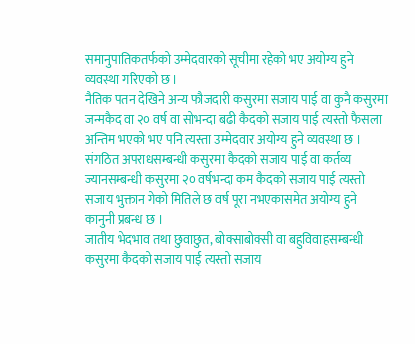समानुपातिकतर्फको उम्मेदवारको सूचीमा रहेको भए अयोग्य हुने व्यवस्था गरिएको छ ।
नैतिक पतन देखिने अन्य फौजदारी कसुरमा सजाय पाई वा कुनै कसुरमा जन्मकैद वा २० वर्ष वा सोभन्दा बढी कैदको सजाय पाई त्यस्तो फैसला अन्तिम भएको भए पनि त्यस्ता उम्मेदवार अयोग्य हुने व्यवस्था छ । संगठित अपराधसम्बन्धी कसुरमा कैदको सजाय पाई वा कर्तव्य ज्यानसम्बन्धी कसुरमा २० वर्षभन्दा कम कैदको सजाय पाई त्यस्तो सजाय भुक्तान गेको मितिले छ वर्ष पूरा नभएकासमेत अयोग्य हुने कानुनी प्रबन्ध छ ।
जातीय भेदभाव तथा छुवाछुत, बोक्साबोक्सी वा बहुविवाहसम्बन्धी कसुरमा कैदको सजाय पाई त्यस्तो सजाय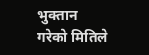भुक्तान गरेको मितिले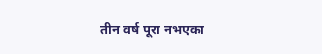तीन वर्ष पूरा नभएका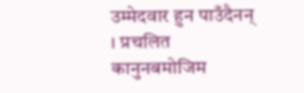उम्मेदवार हुन पाउँदैनन् । प्रचलित कानुनबमोजिम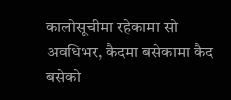कालोसूचीमा रहेकामा सो अवधिभर, कैदमा बसेकामा कैद बसेको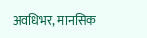अवधिभर, मानसिक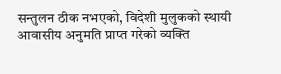सन्तुलन ठीक नभएको, विदेशी मुलुकको स्थायी आवासीय अनुमति प्राप्त गरेको व्यक्ति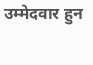उम्मेदवार हुन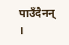पाउँदैनन् ।